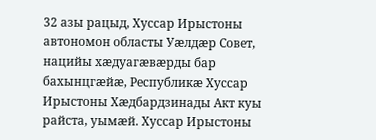32 азы рацыд, Хуссар Ирыстоны автономон областы Уæлдæр Совет, нацийы хæдуагæвæрды бар бахынцгæйæ, Республикæ Хуссар Ирыстоны Хæдбардзинады Акт куы райста, уымæй. Хуссар Ирыстоны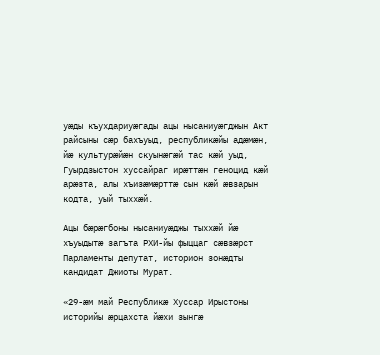уæды къухдариуæгады ацы нысаниуæгджын Акт райсыны сæр бахъуыд, республикæйы адæмæн, йæ культурæйæн скуынæгæй тас кæй уыд, Гуырдзыстон хуссайраг ирæттæн геноцид кæй арæзта, алы хъизæмæрттæ сын кæй æвзарын кодта, уый тыххæй.

Ацы бæрæгбоны нысаниуæджы тыххæй йæ хъуыдытæ загъта РХИ-йы фыццаг сæвзæрст Парламенты депутат, историон зонæдты кандидат Джиоты Мурат.

«29-æм май Республикæ Хуссар Ирыстоны историйы æрцахста йæхи зынгæ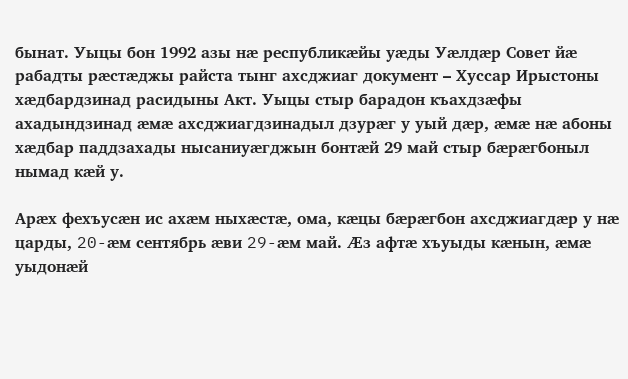бынат. Уыцы бон 1992 азы нæ республикæйы уæды Уæлдæр Совет йæ рабадты рæстæджы райста тынг ахсджиаг документ – Хуссар Ирыстоны хæдбардзинад расидыны Акт. Уыцы стыр барадон къахдзæфы ахадындзинад æмæ ахсджиагдзинадыл дзурæг у уый дæр, æмæ нæ абоны хæдбар паддзахады нысаниуæгджын бонтæй 29 май стыр бæрæгбоныл нымад кæй у.

Арæх фехъусæн ис ахæм ныхæстæ, ома, кæцы бæрæгбон ахсджиагдæр у нæ царды, 20-æм сентябрь æви 29-æм май. Æз афтæ хъуыды кæнын, æмæ уыдонæй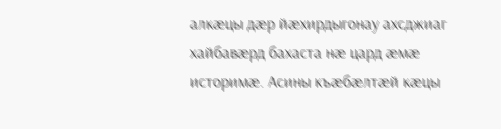алкæцы дæр йæхирдыгонау ахсджиаг хайбавæрд бахаста нæ цард æмæ историмæ. Асины къæбæлтæй кæцы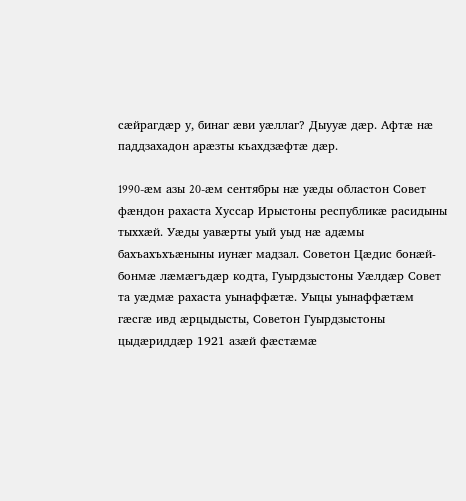сæйрагдæр у, бинаг æви уæллаг? Дыууæ дæр. Афтæ нæ паддзахадон арæзты къахдзæфтæ дæр.

1990-æм азы 20-æм сентябры нæ уæды областон Совет фæндон рахаста Хуссар Ирыстоны республикæ расидыны тыххæй. Уæды уавæрты уый уыд нæ адæмы бахъахъхъæныны иунæг мадзал. Советон Цæдис бонæй-бонмæ лæмæгъдæр кодта, Гуырдзыстоны Уæлдæр Совет та уæдмæ рахаста уынаффæтæ. Уыцы уынаффæтæм гæсгæ ивд æрцыдысты, Советон Гуырдзыстоны цыдæриддæр 1921 азæй фæстæмæ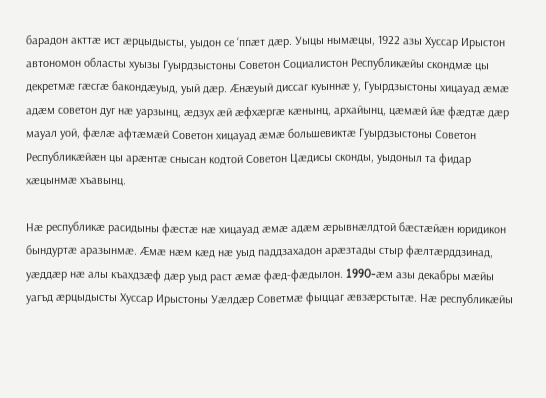барадон акттæ ист æрцыдысты, уыдон се ‘ппæт дæр. Уыцы нымæцы, 1922 азы Хуссар Ирыстон автономон областы хуызы Гуырдзыстоны Советон Социалистон Республикæйы скондмæ цы декретмæ гæсгæ бакондæуыд, уый дæр. Æнæуый диссаг куыннæ у, Гуырдзыстоны хицауад æмæ адæм советон дуг нæ уарзынц, æдзух æй æфхæргæ кæнынц, архайынц, цæмæй йæ фæдтæ дæр мауал уой, фæлæ афтæмæй Советон хицауад æмæ большевиктæ Гуырдзыстоны Советон Республикæйæн цы арæнтæ снысан кодтой Советон Цæдисы сконды, уыдоныл та фидар хæцынмæ хъавынц.

Нæ республикæ расидыны фæстæ нæ хицауад æмæ адæм æрывнæлдтой бæстæйæн юридикон бындуртæ аразынмæ. Æмæ нæм кæд нæ уыд паддзахадон арæзтады стыр фæлтæрддзинад, уæддæр нæ алы къахдзæф дæр уыд раст æмæ фæд-фæдылон. 1990-æм азы декабры мæйы уагъд æрцыдысты Хуссар Ирыстоны Уæлдæр Советмæ фыццаг æвзæрстытæ. Нæ республикæйы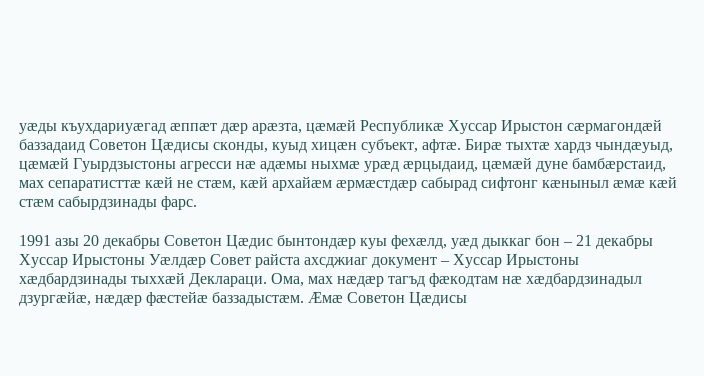уæды къухдариуæгад æппæт дæр арæзта, цæмæй Республикæ Хуссар Ирыстон сæрмагондæй баззадаид Советон Цæдисы сконды, куыд хицæн субъект, афтæ. Бирæ тыхтæ хардз чындæуыд, цæмæй Гуырдзыстоны агресси нæ адæмы ныхмæ урæд æрцыдаид, цæмæй дуне бамбæрстаид, мах сепаратисттæ кæй не стæм, кæй архайæм æрмæстдæр сабырад сифтонг кæныныл æмæ кæй стæм сабырдзинады фарс.

1991 азы 20 декабры Советон Цæдис бынтондæр куы фехæлд, уæд дыккаг бон – 21 декабры Хуссар Ирыстоны Уæлдæр Совет райста ахсджиаг документ – Хуссар Ирыстоны хæдбардзинады тыххæй Деклараци. Ома, мах нæдæр тагъд фæкодтам нæ хæдбардзинадыл дзургæйæ, нæдæр фæстейæ баззадыстæм. Æмæ Советон Цæдисы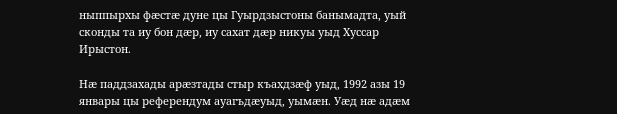ныппырхы фæстæ дуне цы Гуырдзыстоны банымадта, уый сконды та иу бон дæр, иу сахат дæр никуы уыд Хуссар Ирыстон.

Нæ паддзахады арæзтады стыр къахдзæф уыд, 1992 азы 19 январы цы референдум ауагъдæуыд, уымæн. Уæд нæ адæм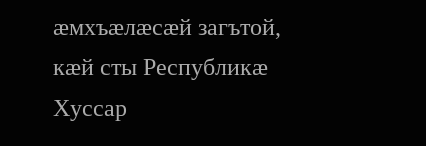æмхъæлæсæй загътой, кæй сты Республикæ Хуссар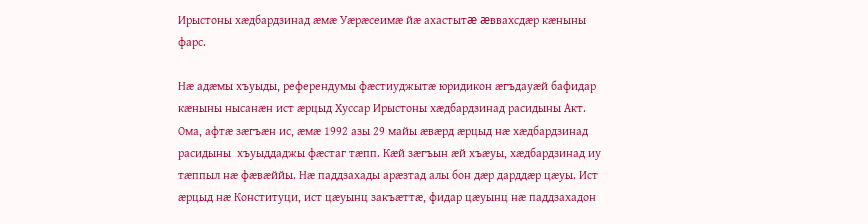Ирыстоны хæдбардзинад æмæ Уæрæсеимæ йæ ахастытæ æввахсдæр кæныны фарс.

Нæ адæмы хъуыды, референдумы фæстиуджытæ юридикон æгъдауæй бафидар кæныны нысанæн ист æрцыд Хуссар Ирыстоны хæдбардзинад расидыны Акт. Ома, афтæ зæгъæн ис, æмæ 1992 азы 29 майы æвæрд æрцыд нæ хæдбардзинад расидыны  хъуыддаджы фæстаг тæпп. Кæй зæгъын æй хъæуы, хæдбардзинад иу тæппыл нæ фæвæййы. Нæ паддзахады арæзтад алы бон дæр дарддæр цæуы. Ист æрцыд нæ Конституци, ист цæуынц закъæттæ, фидар цæуынц нæ паддзахадон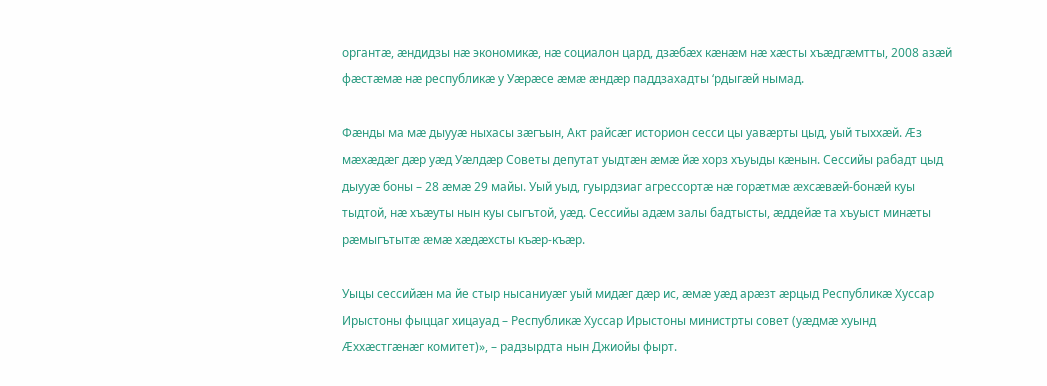органтæ, æндидзы нæ экономикæ, нæ социалон цард, дзæбæх кæнæм нæ хæсты хъæдгæмтты, 2008 азæй фæстæмæ нæ республикæ у Уæрæсе æмæ æндæр паддзахадты ‘рдыгæй нымад.

Фæнды ма мæ дыууæ ныхасы зæгъын, Акт райсæг историон сесси цы уавæрты цыд, уый тыххæй. Æз мæхæдæг дæр уæд Уæлдæр Советы депутат уыдтæн æмæ йæ хорз хъуыды кæнын. Сессийы рабадт цыд дыууæ боны – 28 æмæ 29 майы. Уый уыд, гуырдзиаг агрессортæ нæ горæтмæ æхсæвæй-бонæй куы тыдтой, нæ хъæуты нын куы сыгътой, уæд. Сессийы адæм залы бадтысты, æддейæ та хъуыст минæты рæмыгътытæ æмæ хæдæхсты къæр-къæр.

Уыцы сессийæн ма йе стыр нысаниуæг уый мидæг дæр ис, æмæ уæд арæзт æрцыд Республикæ Хуссар Ирыстоны фыццаг хицауад – Республикæ Хуссар Ирыстоны министрты совет (уæдмæ хуынд Æххæстгæнæг комитет)», – радзырдта нын Джиойы фырт.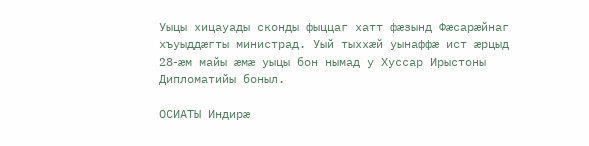Уыцы хицауады сконды фыццаг хатт фæзынд Фæсарæйнаг хъуыддæгты министрад. Уый тыххæй уынаффæ ист æрцыд 28-æм майы æмæ уыцы бон нымад у Хуссар Ирыстоны Дипломатийы боныл.

ОСИАТЫ Индирæ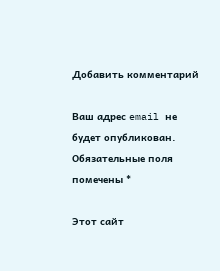Добавить комментарий

Ваш адрес email не будет опубликован. Обязательные поля помечены *

Этот сайт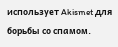использует Akismet для борьбы со спамом.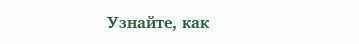Узнайте, как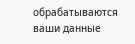обрабатываются ваши данные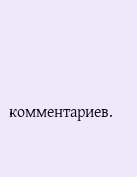комментариев.